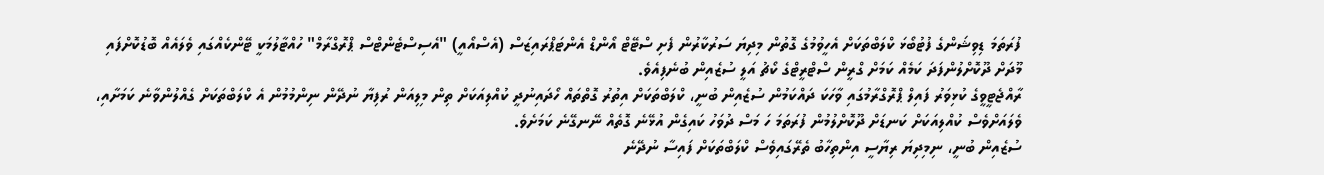ފުރަތަމަ ޑިވިޝަންގެ ފުޓުބޯޅަ ކްލަބްތަކަށް އެހީވުމުގެ ގޮތުން މިދިޔަ ސަރުކާރުން ފެށި ސްޓޭޓް އޯންޑް އެންޓަޕްރައިޒަސް (އެސްއޯއީ) "އެސިސްޓެންޓްސް ޕްރޮގްރާމް" ހުއްޓާލުމަކީ ޓޭންކެއްގައި ވެލައެއް ބޮޑުކޮށްފައި މޫދަށް ދޫކޮށްލުންފަދަ ކަމެއް ކަމަށް ގްރީން ސްޓްރީޓްގެ ކޯޗު އަލީ ސުޒެއިން ބުނެފިއެވެ.
ރާއްޖެޓީވީގެ ކުޅިވަރު ފައިލް ޕްރޮގްރާމުގައި ވާހަކަ ދައްކަމުން ސުޒެއިން ބުނީ، ކްލަބްތަކަށް އިތުރު ގޮތްތައް ހޯދައިނުދީ ކުއްލިއަކަށް ތިން މިލިއަން ރުފިޔާ ނުދޭން ނިންމުމުން އެ ކްލަބްތަކަށް ގެއްލުންވާނެ ކަމަށާއި، ވެލައަށްވެސް ކުއްލިއަކަށް ކަނޑަށް ދޫކޮށްލުމުން ފުރަތަމަ ހަ މަސް ދުވަހު ކައިގެން އުޅޭނެ ގޮތެއް ނޭނގޭނެ ކަމަށެވެ.
ސުޒެއިން ބުނީ، ނިމިދިޔަ ރިޔާސީ އިންތިހާބު ތެރޭގައިވެސް ކްލަބްތަކަށް ފައިސާ ނުދޭނެ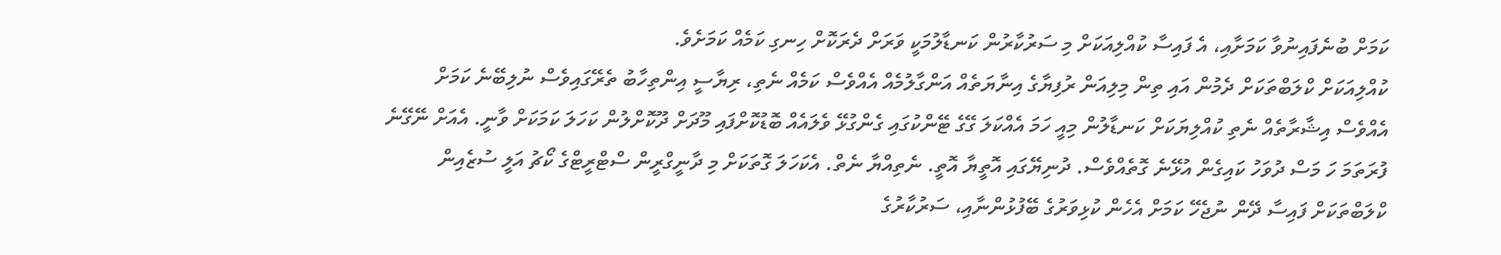ކަމަށް ބުނެފައިނުވާ ކަމަށާއި، އެ ފައިސާ ކުއްލިއަކަށް މި ސަރުކާރުން ކަނޑާލުމަކީ ވަރަށް ދެރަކޮށް ހިނގި ކަމެއް ކަމަށެވެ.
ކުއްލިއަކަށް ކްލަބްތަކަށް ދެމުން އައި ތިން މިލިއަން ރުފިޔާގެ އިނާޔަތެއް އަންގާލުމެއް އެއްވެސް ކަމެއް ނެތި، ރިޔާސީ އިންތިހާބު ތެރޭގައިވެސް ނުލިބޭނެ ކަމަށް އެއްވެސް އިޝާރާތެއް ނެތި ކުއްލިޔަކަށް ކަނޑާލުން މިއީ ހަމަ އެއްކަލަ ގޭގެ ޓޭންކުގައި ގެންގުޅޭ ވެލައެއް ބޮޑުކޮށްފައި މޫދަށް ދޫކޮށްލުން ކަހަލަ ކަމަކަށް ވާނީ. އެއަށް ނޭގޭނެ ފުރަތަމަ ހަ މަސް ދުވަހު ކައިގެން އުޅޭނެ ގޮތެއްވެސް. ދުނިޔޭގައި އޮތީޔާ އޮތީ. ނެތިއްޔާ ނެތް. އެކަހަލަ ގޮތަކަށް މި ދާނީގްރީން ސްޓްރީޓްގެ ކޯޗު އަލީ ސުޒެއިން
ކްލަބްތަކަށް ފައިސާ ދޭން ނުޖެހޭ ކަމަށް އެހެން ކުޅިވަރުގެ ބޭފުޅުންނާއި، ސަރުކާރުގެ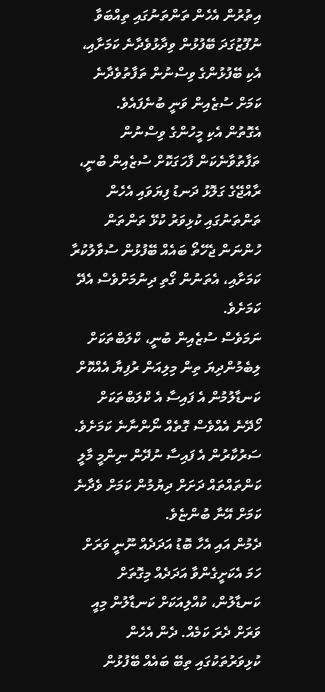އިތުރުން އެހެން ތަންތަނުގައި ތިއްބަވާ ނުފޫޒުގަދަ ބޭފުޅުން ވިދާޅުވެދާނެ ކަމަށާއި، އެކި ބޭފުޅުންގެ ވިސްނުން ތަފާތުވެދާނެ ކަމަށް ސުޒެއިން ވަނީ ބުނެފައެވެ.
އެގޮތުން އެކި މީހުންގެ ވިސްނުން ތަފާތުވާނެކަން ފާހަގަކޮށް ސުޒެއިން ބުނީ، ރާއްޖޭގެ ގަލޮޅު ދަނޑު ފިޔަވައި އެހެން ތަންތަނުގައި ކުޅިވަރު ކުޅޭ ތަންތަން ހުންނަން ޖެހޭތޯ ބައެއް ބޭފުޅުން ސުވާލުކުރާ ކަމަށާއި، އެތަނުން ގޯތި ދިނުމަށްވެސް އެދޭ ކަމަށެވެ.
ނަމަވެސް ސުޒެއިން ބުނީ، ކްލަބްތަކަށް ލިބެމުންދިޔަ ތިން މިލިއަން ރުފިޔާ އެއްކޮށް ކަނޑާލުމުން އެ ފައިސާ އެ ކްލަބްތަކަށް ހޯދޭނެ އެއްވެސް ގޮތެއް ނޯންނާނެ ކަމަށެވެ. ސަރުކާރުން އެ ފައިސާ ނުދޭން ނިންމީ މާލީ ކަންތައްތައް ދަށަށް ދިޔުމުން ކަމަށް ވެދާނެ ކަމަށް އޭނާ ބުންޏެވެ.
ދެމުން އައި އެހާ ބޮޑު އަދަދެއް ނޫނީ ވަރަށް ހަމަ އެކަށީގެންވާ އަދަދެއް މިގޮތަށް ކަނޑާލުން، ކުއްލިއަކަށް ކަނޑާލުން މިއީ ވަރަށް ދެރަ ކަމެއް. ދެން އެހެން ކުޅިވަރުތަކުގައި ތިބޭ ބައެއް ބޭފުޅުން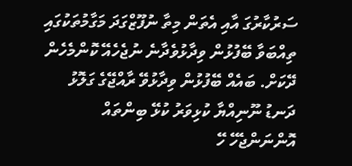ސަރުކާރުގަ އާއި އެތަން މިތާ ނުފޫޒްގަދަ މަގާމުތަކުގައި ތިއްބަވާ ބޭފުޅުން ވިދާޅުވެދާނެ ނުޖެހެއޭ ކޮންމެހެން ދޭކަށް. ބައެއް ބޭފުޅުން ވިދާޅުވޭ ރާއްޖޭގެ ގަލޮޅު ދަނޑު ނޫނިއްޔާ ކުޅިވަރު ކުޅޭ ބިންތައް އޮންނަންޖެހޭ ހޭ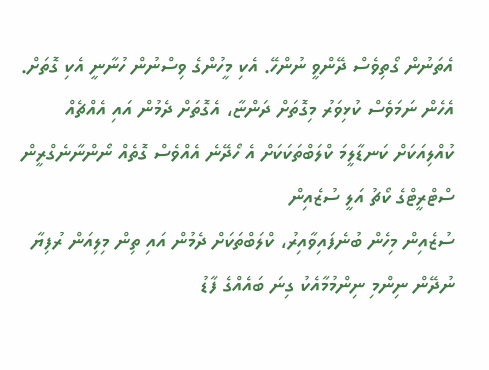އެތަނުން ގޯތިވެސް ދޭންވީ ނުންހޭ. އެކި މީހުންގެ ވިސްނުން ހުނާނީ އެކި ގޮތަށް. އެހެން ނަމަވެސް ކުޅިވަރު މިގޮތަށް ދަންޏާ، އެގޮތަށް ދެމުން އައި އެއްޗެއް ކުއްލިއަކަށް ކަނޑާލީމަ ކްލަބްތަކަކަށް އެ ހޯދޭނެ އެއްވެސް ގޮތެއް ނޯންނާނެގްރީން ސްޓްރީޓްގެ ކޯޗު އަލީ ސުޒެއިން
ސުޒެއިން މިހެން ބުނެފައިވާއިރު، ކްލަބްތަކަށް ދެމުން އައި ތިން މިލިއަން ރުފިޔާ ނުދޭން ނިންމި ނިންމުމާއެކު ގިނަ ބައެއްގެ ފާޑު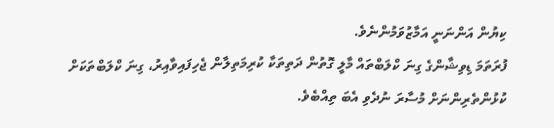ކިޔުން އަންނަނީ އަމާޒުވަމުންނެވެ.
ފުރަތަމަ ޑިވިޝާންގެ ގިނަ ކްލަބްތައް މާލީ ގޮތުން ދަތިތަކާ ކުރިމަތިލާން ޖެހިފައިވާއިރު، ގިނަ ކްލަބްތަކަށް ކުޅުންތެރިންނަށް މުސާރަ ނުދެވި އެބަ ތިއްބެވެ.